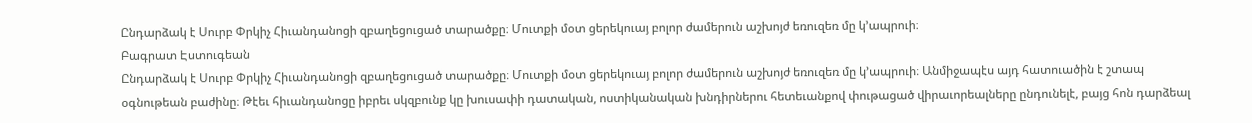Ընդարձակ է Սուրբ Փրկիչ Հիւանդանոցի զբաղեցուցած տարածքը։ Մուտքի մօտ ցերեկուայ բոլոր ժամերուն աշխոյժ եռուզեռ մը կ՚ապրուի։
Բագրատ Էստուգեան
Ընդարձակ է Սուրբ Փրկիչ Հիւանդանոցի զբաղեցուցած տարածքը։ Մուտքի մօտ ցերեկուայ բոլոր ժամերուն աշխոյժ եռուզեռ մը կ՚ապրուի։ Անմիջապէս այդ հատուածին է շտապ օգնութեան բաժինը։ Թէեւ հիւանդանոցը իբրեւ սկզբունք կը խուսափի դատական, ոստիկանական խնդիրներու հետեւանքով փութացած վիրաւորեալները ընդունելէ, բայց հոն դարձեալ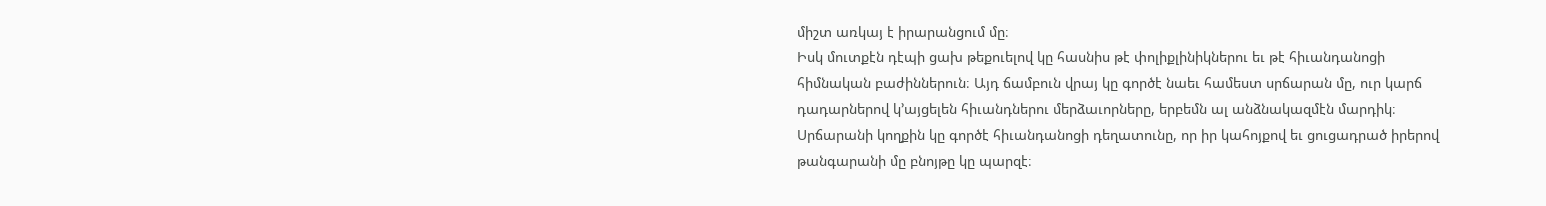միշտ առկայ է իրարանցում մը։
Իսկ մուտքէն դէպի ցախ թեքուելով կը հասնիս թէ փոլիքլինիկներու եւ թէ հիւանդանոցի հիմնական բաժիններուն։ Այդ ճամբուն վրայ կը գործէ նաեւ համեստ սրճարան մը, ուր կարճ դադարներով կ՚այցելեն հիւանդներու մերձաւորները, երբեմն ալ անձնակազմէն մարդիկ։ Սրճարանի կողքին կը գործէ հիւանդանոցի դեղատունը, որ իր կահոյքով եւ ցուցադրած իրերով թանգարանի մը բնոյթը կը պարզէ։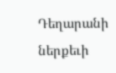Դեղարանի ներքեւի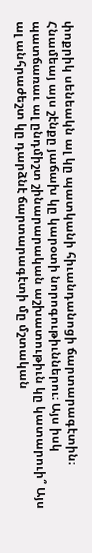փոքրիկ սենեակն ալ կը պատկանի հիւանդանոցի ճարտարագէտին։ Հնամեայ այս շէնքը յաճախ կը կարօտի նորոգութիւններու։ Այս իսկ պատճառաւ ալ ընդմիշտ շինարարական աշխատութիւն կը կատարուի՞ Այս ալ անհրաժեշտ կը դարձնէ ճարտարագէտի մը մշտական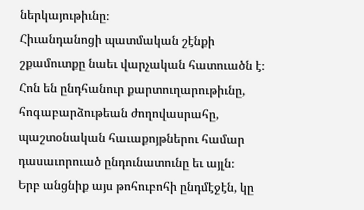ներկայութիւնը։
Հիւանդանոցի պատմական շէնքի շքամուտքը նաեւ վարչական հատուածն է։ Հոն են ընդհանուր քարտուղարութիւնը, հոգաբարձութեան ժողովասրահը, պաշտօնական հաւաքոյթներու համար դասաւորուած ընդունատունը եւ այլն։
Երբ անցնիք այս թոհուբոհի ընդմէջէն, կը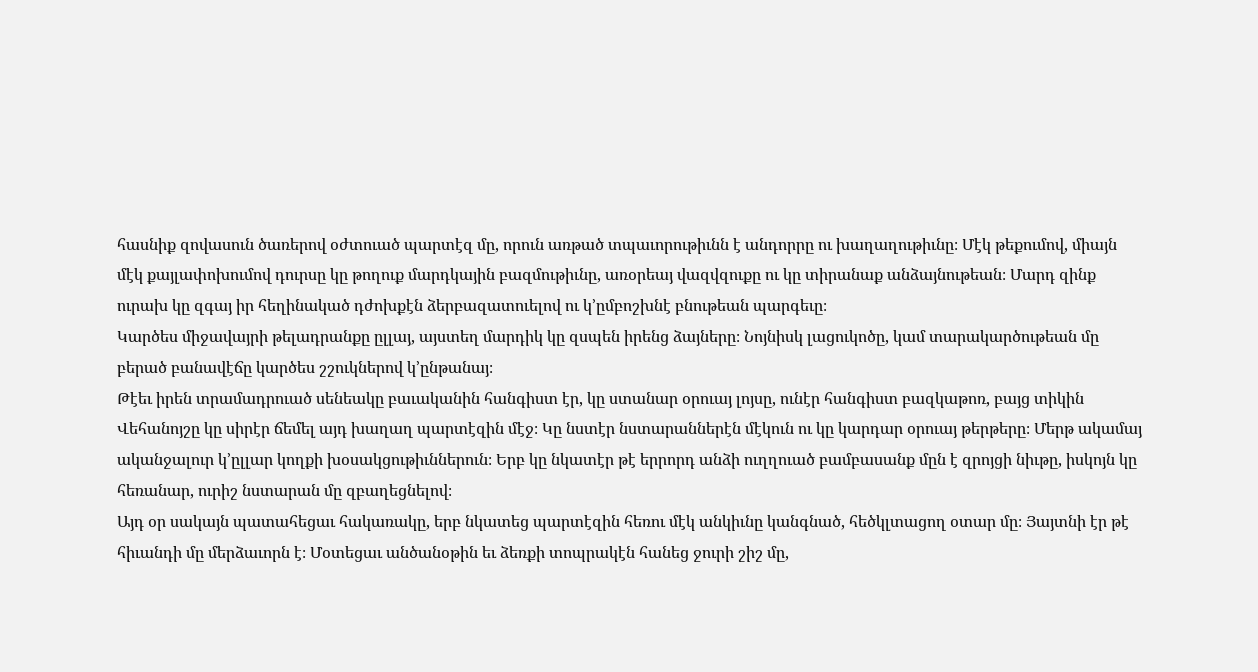հասնիք զովասուն ծառերով օժտուած պարտէզ մը, որուն առթած տպաւորութիւնն է անդորրը ու խաղաղութիւնը։ Մէկ թեքումով, միայն մէկ քայլափոխումով դուրսը կը թողուք մարդկային բազմութիւնը, առօրեայ վազվզուքը ու կը տիրանաք անձայնութեան։ Մարդ զինք ուրախ կը զգայ իր հեղինակած դժոխքէն ձերբազատուելով ու կ՚ըմբոշխնէ բնութեան պարգեւը։
Կարծես միջավայրի թելադրանքը ըլլայ, այստեղ մարդիկ կը զսպեն իրենց ձայները։ Նոյնիսկ լացուկոծը, կամ տարակարծութեան մը բերած բանավէճը կարծես շշուկներով կ՚ընթանայ։
Թէեւ իրեն տրամադրուած սենեակը բաւականին հանգիստ էր, կը ստանար օրուայ լոյսը, ունէր հանգիստ բազկաթոռ, բայց տիկին Վեհանոյշը կը սիրէր ճեմել այդ խաղաղ պարտէզին մէջ։ Կը նստէր նստարաններէն մէկուն ու կը կարդար օրուայ թերթերը։ Մերթ ակամայ ականջալուր կ՚ըլլար կողքի խօսակցութիւններուն։ Երբ կը նկատէր թէ երրորդ անձի ուղղուած բամբասանք մըն է զրոյցի նիւթը, իսկոյն կը հեռանար, ուրիշ նստարան մը զբաղեցնելով։
Այդ օր սակայն պատահեցաւ հակառակը, երբ նկատեց պարտէզին հեռու մէկ անկիւնը կանգնած, հեծկլտացող օտար մը։ Յայտնի էր թէ հիւանդի մը մերձաւորն է։ Մօտեցաւ անծանօթին եւ ձեռքի տոպրակէն հանեց ջուրի շիշ մը,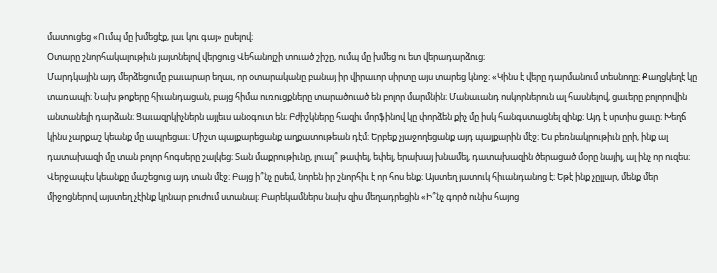մատուցեց «Ումպ մը խմեցէք, լաւ կու գայ» ըսելով։
Օտարը շնորհակալութիւն յայտնելով վերցուց Վեհանոյշի տուած շիշը, ումպ մը խմեց ու ետ վերադարձուց։
Մարդկային այդ մերձեցումը բաւարար եղաւ, որ օտարականը բանայ իր վիրաւոր սիրտը այս տարեց կնոջ։ «Կինս է վերը դարմանում տեսնողը։ Քաղցկեղէ կը տառապի։ Նախ թոքերը հիւանդացան, բայց հիմա ուռուցքները տարածուած են բոլոր մարմնին։ Մանաւանդ ոսկորներուն ալ հասնելով, ցաւերը բոլորովին անտանելի դարձան։ Ցաւազրկիչներն այլեւս անօգուտ են։ Բժիշկները հազիւ մորֆինով կը փորձեն քիչ մը իսկ հանգստացնել զինք։ Այդ է սրտիս ցաւը։ Խեղճ կինս չարքաշ կեանք մը ապրեցաւ։ Միշտ պայքարեցանք աղքատութեան դէմ։ Երբեք չյաջողեցանք այդ պայքարին մէջ։ Ես բեռնակրութիւն ըրի, ինք ալ դատախազի մը տան բոլոր հոգսերը շալկեց։ Տան մաքրութիւնը, լուալ՞ թափել, եփել, երախայ խնամել, դատախազին ծերացած մօրը նայիլ, ալ ինչ որ ուզես։ Վերջապէս կեանքը մաշեցուց այդ տան մէջ։ Բայց ի՞նչ ըսեմ, նորեն իր շնորհիւ է որ հոս ենք։ Այստեղ յատուկ հիւանդանոց է։ Եթէ ինք չըլլար, մենք մեր միջոցներով այստեղ չէինք կրնար բուժում ստանալ։ Բարեկամներս նախ զիս մեղադրեցին «Ի՞նչ գործ ունիս հայոց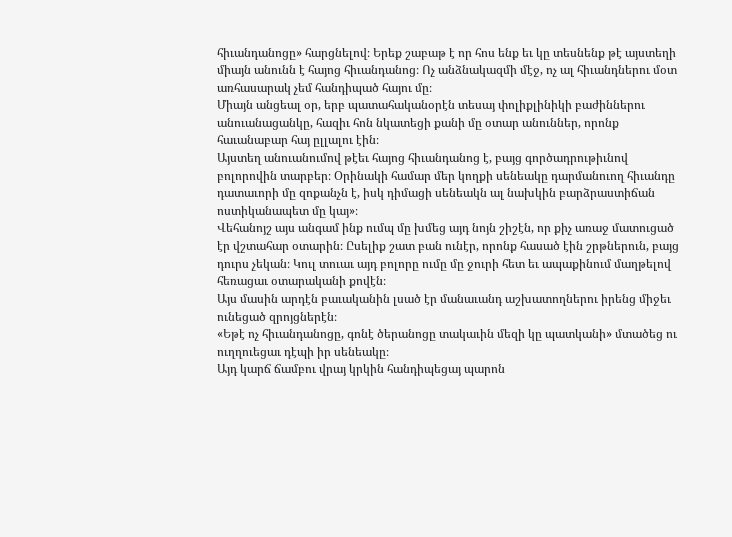հիւանդանոցը» հարցնելով։ Երեք շաբաթ է որ հոս ենք եւ կը տեսնենք թէ այստեղի միայն անունն է հայոց հիւանդանոց։ Ոչ անձնակազմի մէջ, ոչ ալ հիւանդներու մօտ առհասարակ չեմ հանդիպած հայու մը։
Միայն անցեալ օր, երբ պատահականօրէն տեսայ փոլիքլինիկի բաժիններու անուանացանկը, հազիւ հոն նկատեցի քանի մը օտար անուններ, որոնք հաւանաբար հայ ըլլալու էին։
Այստեղ անուանումով թէեւ հայոց հիւանդանոց է, բայց գործադրութիւնով բոլորովին տարբեր։ Օրինակի համար մեր կողքի սենեակը դարմանուող հիւանդը դատաւորի մը զոքանչն է, իսկ դիմացի սենեակն ալ նախկին բարձրաստիճան ոստիկանապետ մը կայ»։
Վեհանոյշ այս անգամ ինք ումպ մը խմեց այդ նոյն շիշէն, որ քիչ առաջ մատուցած էր վշտահար օտարին։ Ըսելիք շատ բան ունէր, որոնք հասած էին շրթներուն, բայց դուրս չեկան։ Կուլ տուաւ այդ բոլորը ումը մը ջուրի հետ եւ ապաքինում մաղթելով հեռացաւ օտարականի քովէն։
Այս մասին արդէն բաւականին լսած էր մանաւանդ աշխատողներու իրենց միջեւ ունեցած զրոյցներէն։
«Եթէ ոչ հիւանդանոցը, գոնէ ծերանոցը տակաւին մեզի կը պատկանի» մտածեց ու ուղղուեցաւ դէպի իր սենեակը։
Այդ կարճ ճամբու վրայ կրկին հանդիպեցայ պարոն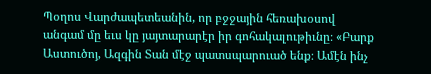Պօղոս Վարժապետեանին, որ բջջային հեռախօսով անգամ մը եւս կը յայտարարէր իր գոհակալութիւնը։ «Բարք Աստուծոյ, Ազգին Տան մէջ պատսպարուած ենք։ Ամէն ինչ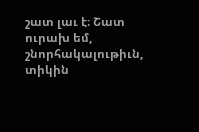շատ լաւ է։ Շատ ուրախ եմ, շնորհակալութիւն, տիկին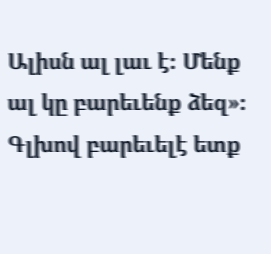Ալիսն ալ լաւ է։ Մենք ալ կը բարեւենք ձեզ»։
Գլխով բարեւելէ ետք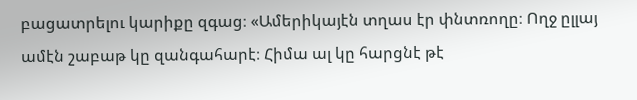բացատրելու կարիքը զգաց։ «Ամերիկայէն տղաս էր փնտռողը։ Ողջ ըլլայ ամէն շաբաթ կը զանգահարէ։ Հիմա ալ կը հարցնէ թէ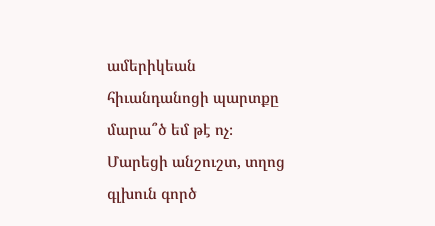ամերիկեան հիւանդանոցի պարտքը մարա՞ծ եմ թէ ոչ։ Մարեցի անշուշտ, տղոց գլխուն գործ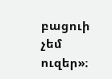բացուի չեմ ուզեր»։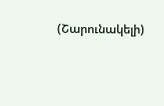(Շարունակելի)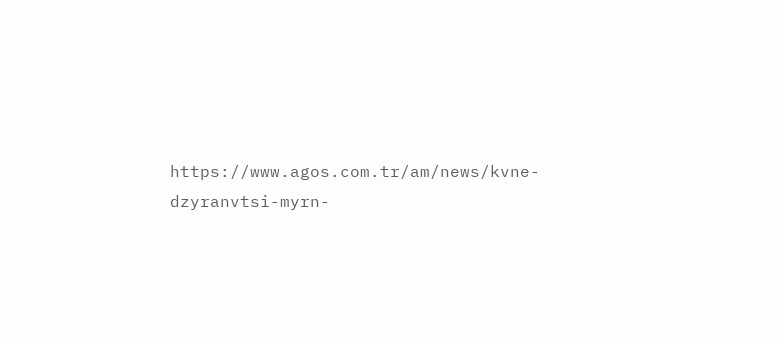https://www.agos.com.tr/am/news/kvne-dzyranvtsi-myrn-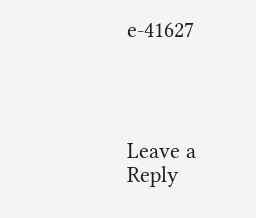e-41627




Leave a Reply